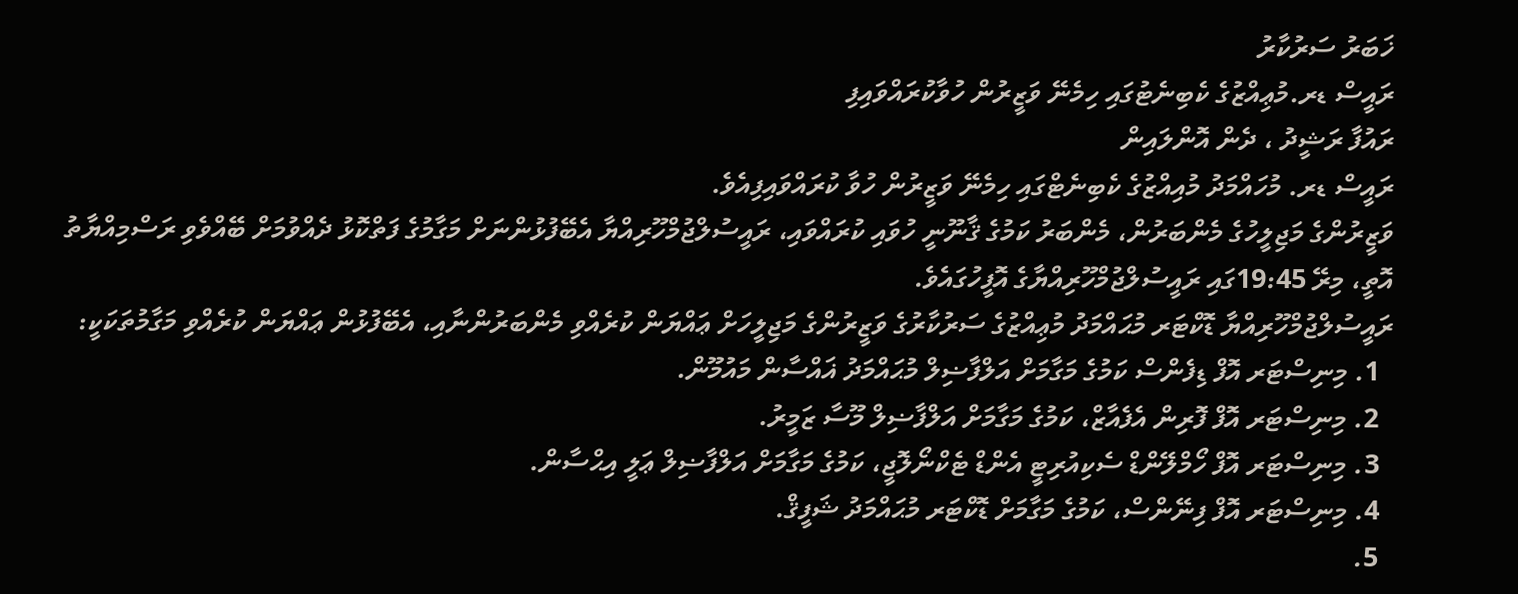ޚަބަރު ސަރުކާރު
ރައީސް ޑރ.މުޢިއްޒުގެ ކެބިނެޓުގައި ހިމެނޭ ވަޒީރުން ހުވާކުރައްވައިފި
ރައުފާ ރަޝީދު ، ދެން އޮންލައިން
ރައީސް ޑރ. މުހައްމަދު މުއިއްޒުގެ ކެބިނެޓްގައި ހިމެނޭ ވަޒީރުން ހުވާ ކުރައްވައިފިއެވެ.
ވަޒީރުންގެ މަޖިލީހުގެ މެންބަރުން، މެންބަރު ކަމުގެ ޤާނޫނީ ހުވައި ކުރައްވައި، ރައީސުލްޖުމްހޫރިއްޔާ އެބޭފުޅުންނަށް މަގާމުގެ ފަތްކޮޅު ދެއްވުމަށް ބޭއްވެވި ރަސްމިއްޔާތު އޮތީ، މިރޭ 19:45ގައި ރައީސުލްޖުމްހޫރިއްޔާގެ އޮފީހުގައެވެ.
ރައީސުލްޖުމްހޫރިއްޔާ ޑޮކްޓަރ މުޙައްމަދު މުޢިއްޒުގެ ސަރުކާރުގެ ވަޒީރުންގެ މަޖިލީހަށް ޢައްޔަން ކުރެއްވި މެންބަރުންނާއި، އެބޭފުޅުން ޢައްޔަން ކުރެއްވި މަގާމުތަކަކީ:
  1. މިނިސްޓަރ އޮފް ޑިފެންސް ކަމުގެ މަގާމަށް އަލްފާޟިލް މުޙައްމަދު ޣައްސާން މައުމޫން.
  2. މިނިސްޓަރ އޮފް ފޮރިން އެފެއާޒް، ކަމުގެ މަގާމަށް އަލްފާޟިލް މޫސާ ޒަމީރު.
  3. މިނިސްޓަރ އޮފް ހޯމްލޭންޑް ސެކިއުރިޓީ އެންޑް ޓެކްނޯލޮޖީ، ކަމުގެ މަގާމަށް އަލްފާޟިލް ޢަލީ އިޙްސާން.
  4. މިނިސްޓަރ އޮފް ފިނޭންސް، ކަމުގެ މަގާމަށް ޑޮކްޓަރ މުޙައްމަދު ޝަފީޤް.
  5.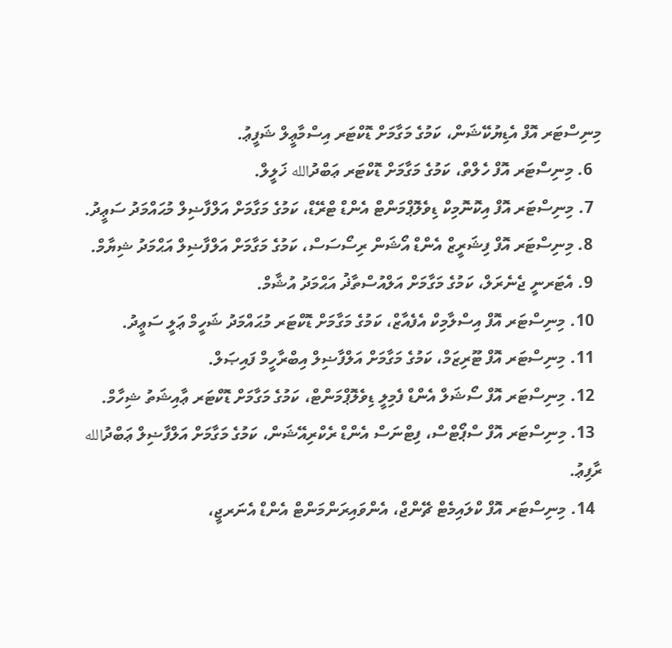މިނިސްޓަރ އޮފް އެޑިޔުކޭޝަން، ކަމުގެ މަގާމަށް ޑޮކްޓަރ އިސްމާޢީލް ޝަފީޢު.
  6. މިނިސްޓަރ އޮފް ހެލްތް، ކަމުގެ މަގާމަށް ޑޮކްޓަރ ޢަބްދުالله ޚަލީލް.
  7. މިނިސްޓަރ އޮފް އިކޮނޮމިކް ޑިވެލޮޕްމަންޓް އެންޑް ޓްރޭޑް، ކަމުގެ މަގާމަށް އަލްފާޟިލް މުޙައްމަދު ސަޢީދު.
  8. މިނިސްޓަރ އޮފް ފިޝަރީޒް އެންޑް އޯޝަން ރިސޯސަސް، ކަމުގެ މަގާމަށް އަލްފާޟިލް އަޙްމަދު ޝިޔާމް.
  9. އެޓަރނީ ޖެނެރަލް، ކަމުގެ މަގާމަށް އަލްއުސްތާޛު އަޙްމަދު އުޝާމް.
  10. މިނިސްޓަރ އޮފް އިސްލާމިކް އެފެއާޒް، ކަމުގެ މަގާމަށް ޑޮކްޓަރ މުޙައްމަދު ޝަހީމް ޢަލީ ސަޢީދު.
  11. މިނިސްޓަރ އޮފް ޓޫރިޒަމް، ކަމުގެ މަގާމަށް އަލްފާޟިލް އިބްރާހީމް ފައިޞަލް.
  12. މިނިސްޓަރ އޮފް ސޯޝަލް އެންޑް ފެމިލީ ޑިވެލޮޕްމަންޓް، ކަމުގެ މަގާމަށް ޑޮކްޓަރ ޢާއިޝަތު ޝިހާމް.
  13. މިނިސްޓަރ އޮފް ސްޕޯޓްސް، ފިޓްނަސް އެންޑް ރެކްރިއޭޝަން، ކަމުގެ މަގާމަށް އަލްފާޟިލް ޢަބްދުالله ރާފިޢު.
  14. މިނިސްޓަރ އޮފް ކްލައިމެޓް ޗޭންޖް، އެންވައިރަންމަންޓް އެންޑް އެނަރޖީ،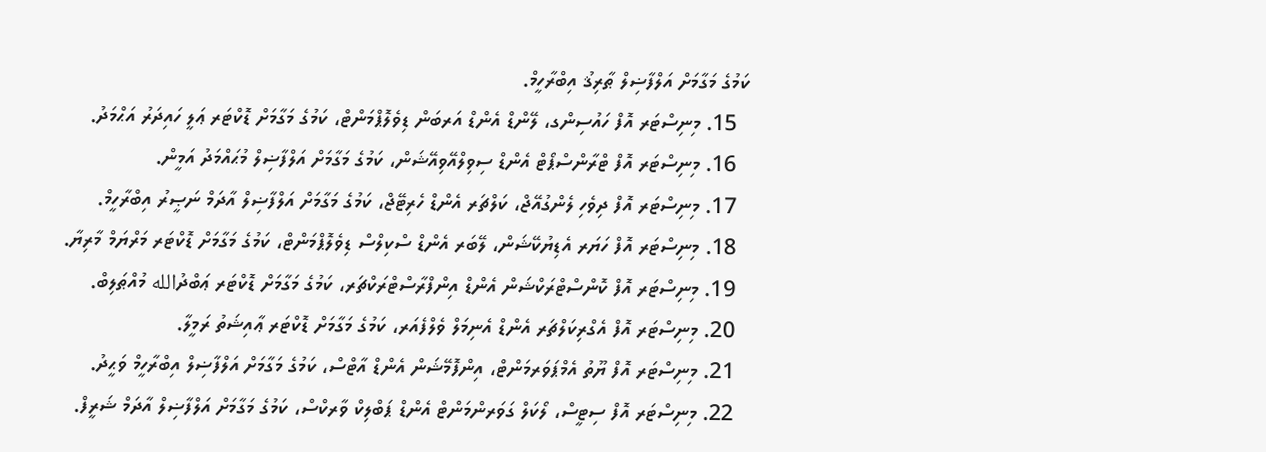ކަމުގެ މަގާމަށް އަލްފާޟިލް ޠާރިޤު އިބްރާހީމް.
  15. މިނިސްޓަރ އޮފް ހައުސިންގ، ލޭންޑް އެންޑް އަރބަން ޑިވެލޮޕްމަންޓް، ކަމުގެ މަގާމަށް ޑޮކްޓަރ ޢަލީ ހައިދަރު އަޙްމަދު.
  16. މިނިސްޓަރ އޮފް ޓްރާންސްޕޯޓް އެންޑް ސިވިލްއޭވިއޭޝަން، ކަމުގެ މަގާމަށް އަލްފާޟިލް މުޙައްމަދު އަމީން.
  17. މިނިސްޓަރ އޮފް ދިވެހި ލެންގުއޭޖް، ކަލްޗަރ އެންޑް ހެރިޓޭޖް، ކަމުގެ މަގާމަށް އަލްފާޟިލް އާދަމް ނަޞީރު އިބްރާހީމް.
  18. މިނިސްޓަރ އޮފް ހަޔަރ އެޑިޔުކޭޝަން، ލޭބަރ އެންޑް ސްކިލްސް ޑިވެލޮޕްމަންޓް، ކަމުގެ މަގާމަށް ޑޮކްޓަރ މަރްޔަމް މާރިޔާ.
  19. މިނިސްޓަރ އޮފް ކޮންސްޓްރަކްޝަން އެންޑް އިންފްރާސްޓްރަކްޗަރ، ކަމުގެ މަގާމަށް ޑޮކްޓަރ ޢަބްދުالله މުއްޠަލިބް.
  20. މިނިސްޓަރ އޮފް އެގްރިކަލްޗަރ އެންޑް އެނިމަލް ވެލްފެއަރ، ކަމުގެ މަގާމަށް ޑޮކްޓަރ ޢާއިޝަތު ރަމީލާ.
  21. މިނިސްޓަރ އޮފް ޔޫތު އެމްޕަވަރމަންޓް، އިންފޮމޭޝަން އެންޑް އާޓްސް، ކަމުގެ މަގާމަށް އަލްފާޟިލް އިބްރާހީމް ވަޙީދު.
  22. މިނިސްޓަރ އޮފް ސިޓީސް، ލޯކަލް ގަވަރންމަންޓް އެންޑް ޕަބްލިކް ވާރކްސް، ކަމުގެ މަގާމަށް އަލްފާޟިލް އާދަމް ޝަރީފް.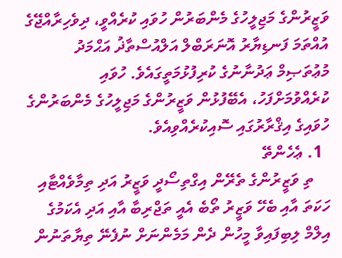ވަޒީރުންގެ މަޖިލީހުގެ މެންބަރުން ހުވައި ކުރެއްވީ، ދިވެހިރާއްޖޭގެ އުއްތަމަ ފަނޑިޔާރު އޮނަރަބްލް އަލްއުސްތާޛު އަޙްމަދު މުޢުތަޞިމް ޢަދުނާނުގެ ކުރިފުޅުމަތީގައެވެ. ހުވައި ކުރެއްވުމަށްފަހު، އެބޭފުޅުން ވަޒީރުންގެ މަޖިލީހުގެ މެންބަރުންގެ ހުވައިގެ އިޤްރާރުގައި ސޮއިކުރެއްވިއެވެ.
  1. ޢެހެންތޭ
    ތި ވަޒީރުންގެ ތެރޭން އިގްތިސޯދީ ވަޒީރު އަދި ތިމާވެއްޓާއި ހަކަތަ އާއި ބެހޭ ވަޒީރު ތޯބެ އެއީ ތަޖްރިބާ އާއި އަދި އެކަމުގެ އިލްމް ލިބިފައިވާ މީހުން ދެން މަމެންނަށް ނުފެނޭ ތިޔާތަނުން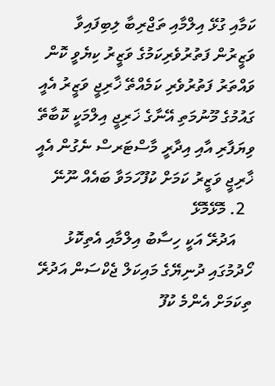ކަމާއި ގުޅޭ އިލްމާއި ތަޖްރިބާ ލިބިފައިވާ ވަޒީރުން ފަތުރުވެރިކަމުގެ ވަޒީރު ކިޔެވީ ކޮން ވައްތަރު ފަތުރުވެރި ކަމެއްތޭ ޚާރިޖީ ވަޒީރު އެއީ ގައުމުގެ މޫނުމަތި އޭނާގެ ޚަރިޖީ އިލްމަކީ ކޮބާތޭ ވިޔަފާރި އާއި އިދާރީ މާސްޓަރސް ނެގުން އެއީ ޚާރިޖީ ވަޒީރު ކަމަށް ކުފޫހަމަވާ ބައެއް ނޫނޭ
  2. މޮޅޭމޮޅޭ
    އަދުރޭ އަކީ ހިސާބު އިލްމާއި އެތިކޮޅު ހޯދުމުގައި ދުނިޔޭގެ މައިކަލް ޖެކްސަން އަދުރޭ ތިކަމަށް އެންމެ ކުފޫ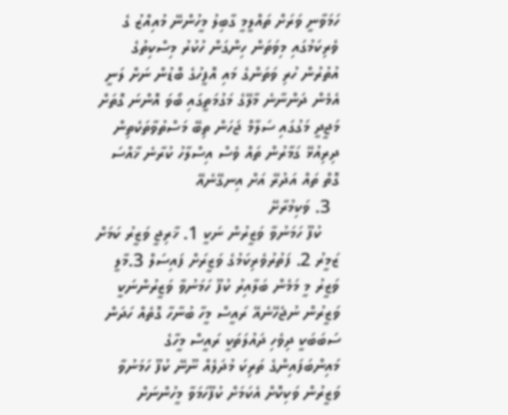ހަމަވާނީ ވަރަށް ތައްލީމީ ގާބިލު މީހުންނޭ މުއިއްޒު ގެ ވެރިކަމުގައި މިވަތަން ހިންގަން ހުކުރު މިސްކިތުގެ އުތުރުން ހުރި ވަތަންގެ މައި އޮފީހުގެ ބޮޑުން ނަށް ލަނީ އެމެން ދަންނާނެ މާލޭގެ މަގުމަތީގައި ބޯވަ އޮންނަ ގޮތަށް މަޖީދީ މަގުގައި ސަލާމް ޖަހަން ތިބޭ މަސްތުވާތަކެތިން ދިރިއުޅޭ ގަމާރުން ތައް ވެސް އިސްލާހު ކުރާނެ ޚާއްސަ ގޮތް ތައް އަދުރޭ އަށް އިނގޭނެއޭ
  3. ވަކިމުރާށޭ
    ކުފޫ ހަމަނުވާ ވަޒީރުން ނަކީ 1. ޚާރިޖީ ވަޒީރު ކަމަށް ޒަމީރު 2. ފަތުރުވެރިކަމުގެ ވަޒީރަށް ފައިސަލް 3.މާލީ ވަޒީރު މީ މަމެން ބަލާއިރު ކުފޫ ހަމަނުވާ ވަޒީރުންނަކީ ވަޒީރުން ނުޖެހޭނެއޭ ރައީސް މީހާ ބުނާހާ ގޮތެއް ހަދަން ސަބަބަކީ ދިވެހި ދައުލަތަކީ ރައީސް މީހާގެ މައިންބަފައިންގެ ތަރިކަ މުދަލެއް ނޫނޭ ކުފޫ ހަމަނުވާ ވަޒީރުން ވަކިކޮށް އެކަމަށް ކުފޫހަމަވާ މީހުންނަށް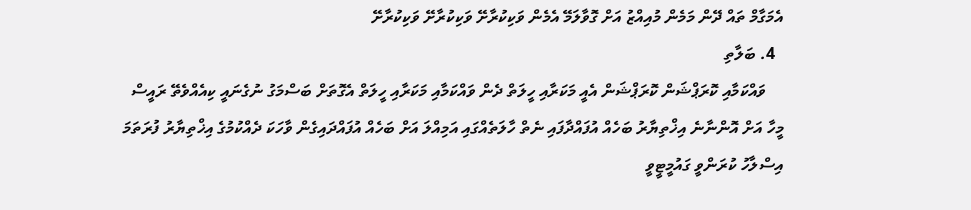އެމަގާމް ތައް ދޭން މަމެން މުއިއްޒު އަށް ގޮވާލަމޭ އެމެން ވަކިކުރާށޭ ވަކިކުރާށޭ ވަކިކުރާށޭ
  4. ބަލާތި
    ވައްކަމާއި ކޮރަޕްޝަން ކޮރަޕްޝަން އެއީ މަކަރާއި ހީލަތް ދެން ވައްކަމާއި މަކަރާއި ހީލަތް އެގޮތަށް ބަސްމަގު ނުގެނައީ ކިއެއްވެތޭ ރައީސް މީހާ އަށް އޮންނާނެ އިޚްތިޔާރު ބަހެއް އުފައްދާފައި ނެތް ހާލަތެއްގައި އަމިއްލަ އަށް ބަހެއް އުފައްދައިގެން ވާހަކަ ދެއްކުމުގެ އިޚްތިޔާރު ފުރަތަމަ އިސްލާހު ކުރަންވީ ގައުމީޓީވީ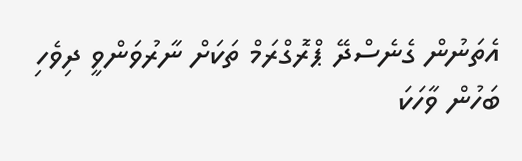އެތަނުން ގެނެސްދޭ ޕްރޮގްރަމް ތަކަށް ނާރުވަންވީ ދިވެހި ބަހުން ވާހަކަ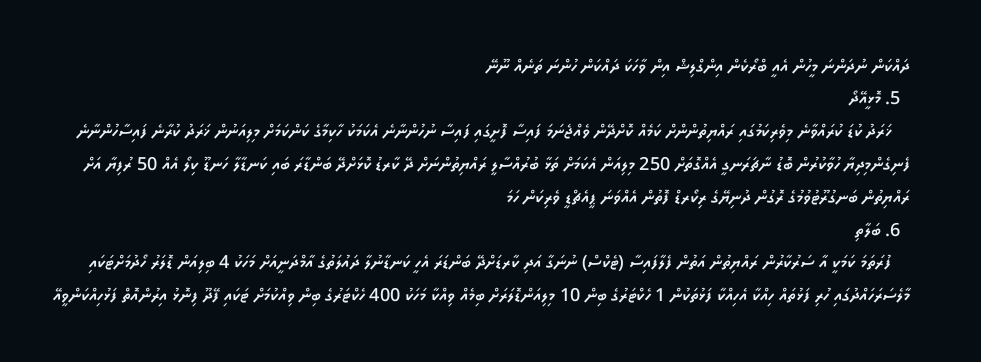ދައްކަން ނުދަންނަ މީހުން އެއީ ބްރޯކެން އިންގްލިޝް އިން ވާހަކަ ދައްކަން ހުންނަ ތަނެއް ނޫނޭ
  5. މޮޅީއޭދޯ
    ޚަރަދު ކުޑަ ކުރައްވާނެ މިވެރިކަމުގައި ރައްޔިތުންންށް ކަމެއް ކޮށްދޭން ވެއްޖެނަމަ ފައިސާ ފޮށީގައި ފައިސާ ނުހުންނާނެ އެކަމަކު ހާކިމާގެ ކަންކަމަށް މިލިއަނުން ޚަރަދު ކުރާނެ ފައިސާހުންނާނެ ފެނިގެންމިދިޔާ ހުވާކުރުން ބޮޑު ނާޗަރަނގީ އެއްގޮތަށް 250 މިލިއަން އެކަމަށް ތަޅާ ބުރުއްސާލީ ރައްޔިތުންނަށް ދޭ ކާރޑު ކޮޅަށްދޭ ބަންޑާރަ ބައި ކަނޑާލާ ހަނޑޫ ކިލޯ އެއް 50 ރުފިޔާ އަށް ރައްޔިތުން ބަނގުރޫޓުވުމުގެ ރޮގުން ދުނިޔޭގެ ރިކޯރޑް ފޮތުން އެއްވަނަ ޕީއެޗްޑީ ވެރިކަން ހަމަ
  6. ބަލާތި
    ފުރަތަމަ ކަމަކީ އާ ސަރުކާރުން ރައްޔިތުން އަތުން ފެލާފައިސާ (ޓެކްސް) ނުނަގާ އަދި ކާރޑަށްދޭ ބަންޑަރަ އެހީ ކަނޑާނުލާ ދައުލަތުގެ އާމްދަނީއަށް މަހަކު 4 ބިލިއަން ޑޮލަރު ހޯދުމަށްޓަކައި މާލެސަރަހައްދުގައި ހުރި ފަޅުތައް ހިއްކާ އެހިއްކާ ފަޅުތަކުން 1 ހެކްޓަރުގެ ބިން 10 މިލިއަންޑޮލަރަށް ބިމެއް ވިއްކާ މަހަކު 400 ހެކްޓަރުގެ ބިން ވިއްކުމަށް ޓަކައި ފޭދޫ ފިނޮޅު އިރުންއޮތް ފަޅުހިއްކަންވީއޭ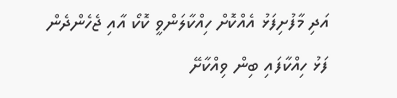އަދި މާފުށިފަޅު އެއްކޮށް ހިއްކާލަންވީ ކޮކޯ އާއި ޖެހެންދެން ފަޅު ހިއްކާފައި ބިން ވިއްކާށޭ